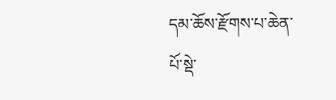དམ་ཆོས་རྫོགས་པ་ཆེན་པོ་སྡེ་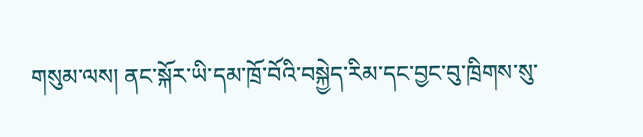གསུམ་ལས། ནང་སྐོར་ཡི་དམ་ཁྲོ་བོའི་བསྐྱེད་རིམ་དང་བྱང་བུ་ཁྲིགས་སུ་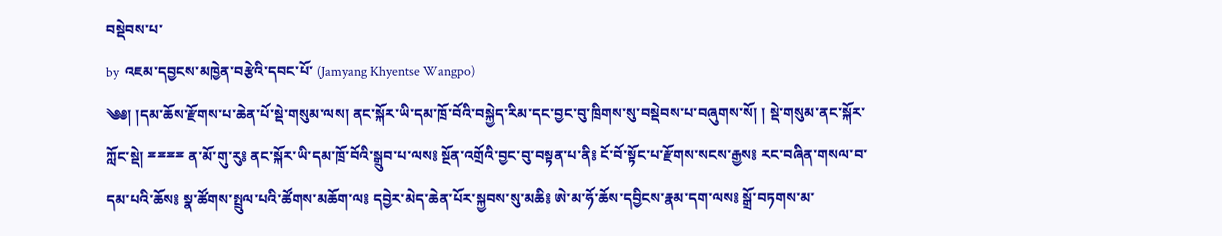བསྡེབས་པ་
by  འཇམ་དབྱངས་མཁྱེན་བརྩེའི་དབང་པོ་ (Jamyang Khyentse Wangpo)
༄༅། །དམ་ཆོས་རྫོགས་པ་ཆེན་པོ་སྡེ་གསུམ་ལས། ནང་སྐོར་ཡི་དམ་ཁྲོ་བོའི་བསྐྱེད་རིམ་དང་བྱང་བུ་ཁྲིགས་སུ་བསྡེབས་པ་བཞུགས་སོ། ། སྡེ་གསུམ་ནང་སྐོར་ཀློང་སྡེ། ྈྈྈྈ ན་མོ་གུ་རུ༔ ནང་སྐོར་ཡི་དམ་ཁྲོ་བོའི་སྒྲུབ་པ་ལས༔ སྔོན་འགྲོའི་བྱང་བུ་བསྟན་པ་ནི༔ ངོ་བོ་སྟོང་པ་རྫོགས་སངས་རྒྱས༔ རང་བཞིན་གསལ་བ་དམ་པའི་ཆོས༔ སྣ་ཚོགས་སྤྲུལ་པའི་ཚོགས་མཆོག་ལ༔ དབྱེར་མེད་ཆེན་པོར་སྐྱབས་སུ་མཆི༔ ཨེ་མ་ཧོ་ཆོས་དབྱིངས་རྣམ་དག་ལས༔ སྒྲོ་བཏགས་མ་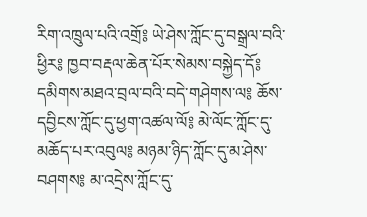རིག་འཁྲུལ་པའི་འགྲོ༔ ཡེ་ཤེས་ཀློང་དུ་བསྒྲལ་བའི་ཕྱིར༔ ཁྱབ་བརྡལ་ཆེན་པོར་སེམས་བསྐྱེད་དོ༔ དམིགས་མཐའ་བྲལ་བའི་བདེ་གཤེགས་ལ༔ ཆོས་དབྱིངས་ཀློང་དུ་ཕྱག་འཚལ་ལོ༔ མེ་ལོང་ཀློང་དུ་མཆོད་པར་འབུལ༔ མཉམ་ཉིད་ཀློང་དུ་མ་ཤེས་བཤགས༔ མ་འདྲེས་ཀློང་དུ་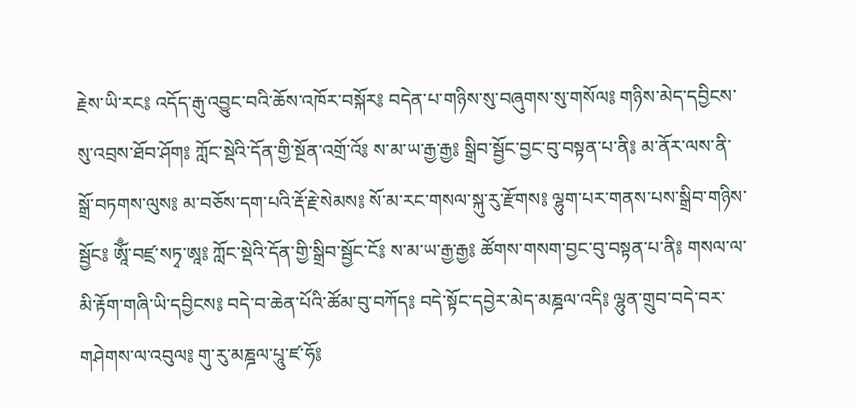རྗེས་ཡི་རང༔ འདོད་རྒུ་འབྱུང་བའི་ཆོས་འཁོར་བསྐོར༔ བདེན་པ་གཉིས་སུ་བཞུགས་སུ་གསོལ༔ གཉིས་མེད་དབྱིངས་སུ་འབྲས་ཐོབ་ཤོག༔ ཀློང་སྡེའི་དོན་གྱི་སྔོན་འགྲོ་འོ༔ ས་མ་ཡ་རྒྱ་རྒྱ༔ སྒྲིབ་སྦྱོང་བྱང་བུ་བསྟན་པ་ནི༔ མ་ནོར་ལས་ནི་སྒྲོ་བཏགས་ལུས༔ མ་བཅོས་དག་པའི་རྡོ་རྗེ་སེམས༔ སོ་མ་རང་གསལ་སྐུ་རུ་རྫོགས༔ ལྷུག་པར་གནས་པས་སྒྲིབ་གཉིས་སྦྱོང༔ ཨཱོྃ་བཛྲ་སཏྭ་ཨཱ༔ ཀློང་སྡེའི་དོན་གྱི་སྒྲིབ་སྦྱོང་ངོ༔ ས་མ་ཡ་རྒྱ་རྒྱ༔ ཚོགས་གསག་བྱང་བུ་བསྟན་པ་ནི༔ གསལ་ལ་མི་རྟོག་གཞི་ཡི་དབྱིངས༔ བདེ་བ་ཆེན་པོའི་ཚོམ་བུ་བཀོད༔ བདེ་སྟོང་དབྱེར་མེད་མཎྜལ་འདི༔ ལྷུན་གྲུབ་བདེ་བར་གཤེགས་ལ་འབུལ༔ གུ་རུ་མཎྜལ་པཱུ་ཛ་ཧོ༔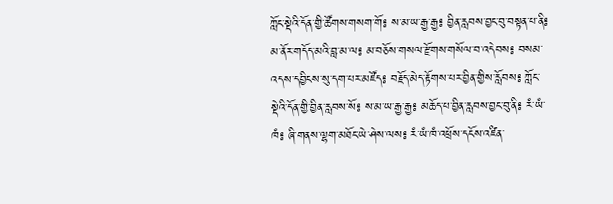ཀློང་སྡེའི་དོན་གྱི་ཚོགས་གསག་གོ༔ ས་མ་ཡ་རྒྱ་རྒྱ༔ བྱིན་རླབས་བྱང་བུ་བསྟན་པ་ནི༔ མ་ནོར་གདོད་མའི་བླ་མ་ལ༔ མ་བཅོས་གསལ་རྫོགས་གསོལ་བ་འདེབས༔ བསམ་འདས་དབྱིངས་སུ་དག་པར་མཛོད༔ བརྗོད་མེད་རྟོགས་པར་བྱིན་གྱིས་རློབས༔ ཀློང་སྡེའི་དོན་གྱི་བྱིན་རླབས་སོ༔ ས་མ་ཡ་རྒྱ་རྒྱ༔ མཆོད་པ་བྱིན་རླབས་བྱང་བུ་ནི༔ རཾ་ཡཾ་ཁཾ༔ ཞི་གནས་ལྷག་མཐོང་ཡེ་ཤེས་ལས༔ རཾ་ཡཾ་ཁཾ་འཕྲོས་དངོས་འཛིན་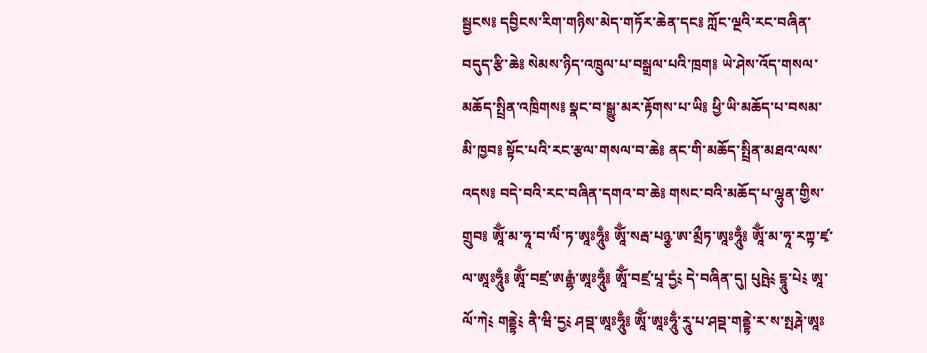སྦྱངས༔ དབྱིངས་རིག་གཉིས་མེད་གཏོར་ཆེན་དང༔ ཀློང་ལྔའི་རང་བཞིན་བདུད་རྩི་ཆེ༔ སེམས་ཉིད་འཁྲུལ་པ་བསྒྲལ་པའི་ཁྲག༔ ཡེ་ཤེས་འོད་གསལ་མཆོད་སྤྲིན་འཁྲིགས༔ སྣང་བ་སྒྱུ་མར་རྟོགས་པ་ཡི༔ ཕྱི་ཡི་མཆོད་པ་བསམ་མི་ཁྱབ༔ སྟོང་པའི་རང་རྩལ་གསལ་བ་ཆེ༔ ནང་གི་མཆོད་སྤྲིན་མཐའ་ལས་འདས༔ བདེ་བའི་རང་བཞིན་དགའ་བ་ཆེ༔ གསང་བའི་མཆོད་པ་ལྷུན་གྱིས་གྲུབ༔ ཨཱོྃ་མ་ཧཱ་བ་ལིཾ་ཏ་ཨཱཿཧཱུྃ༔ ཨཱོྃ་སརྦ་པཉྩ་ཨ་མྲྀཏ་ཨཱཿཧཱུྃ༔ ཨཱོྃ་མ་ཧཱ་རཀྟ་ཛྭ་ལ་ཨཱཿཧཱུྃ༔ ཨཱོྃ་བཛྲ་ཨརྒྷཾ་ཨཱཿཧཱུྃ༔ ཨཱོྃ་བཛྲ་པཱ་དྱཾ༴ དེ་བཞིན་དུ། པུཥྤེ༴ དྷཱུ་པེ༴ ཨཱ་ལོ་ཀེ༴ གནྡྷེ༴ ནཻ་ཝི་དྱ༴ ཤབྡ་ཨཱཿཧཱུྃ༔ ཨཱོྃ་ཨཱཿཧཱུྃ་རཱུ་པ་ཤབྡ་གནྡྷེ་ར་ས་སྤརྴེ་ཨཱཿ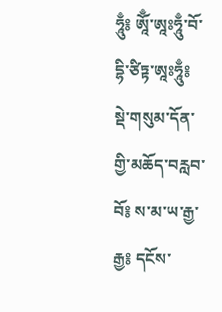ཧཱུྃ༔ ཨཱོྃ་ཨཱཿཧཱུྃ་བོ་དྷི་ཙིཏྟ་ཨཱཿཧཱུྃ༔ སྡེ་གསུམ་དོན་གྱི་མཆོད་བརླབ་བོ༔ ས་མ་ཡ་རྒྱ་རྒྱ༔ དངོས་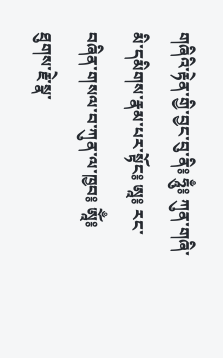གཞིའི་རྟེན་གྱི་བྱང་བུ་ནི༔ ཧཱུྃ༔ ཀུན་གཞི་མི་དམིགས་རྣམ་པར་སྟོང༔ ཨཱ༔ རང་བཞིན་གསལ་བ་ཀུན་ལ་ཁྱབ༔ ཨཱོྃ༔ ཐུགས་རྗེ་སྣ་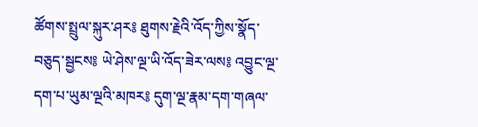ཚོགས་སྤྲུལ་སྐུར་ཤར༔ ཐུགས་རྗེའི་འོད་ཀྱིས་སྣོད་བཅུད་སྦྱངས༔ ཡེ་ཤེས་ལྔ་ཡི་འོད་ཟེར་ལས༔ འབྱུང་ལྔ་དག་པ་ཡུམ་ལྔའི་མཁར༔ དུག་ལྔ་རྣམ་དག་གཞལ་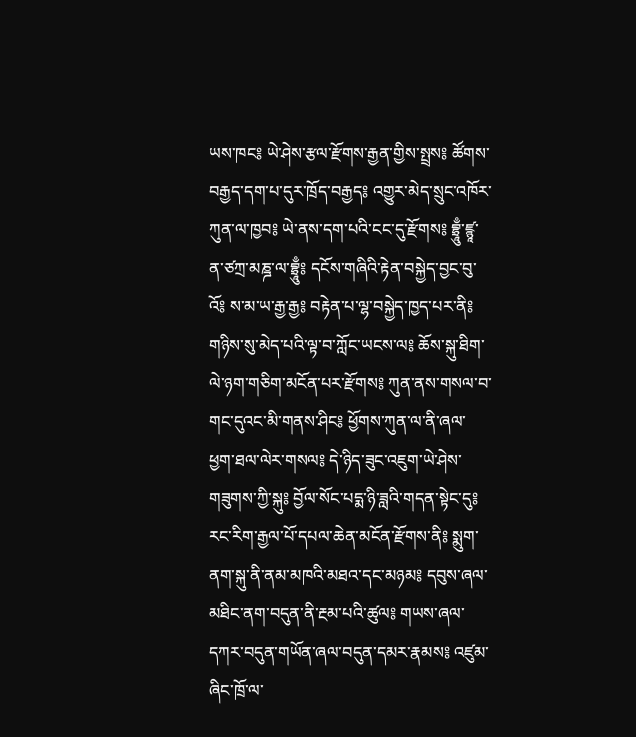ཡས་ཁང༔ ཡེ་ཤེས་རྩལ་རྫོགས་རྒྱན་གྱིས་སྤྲས༔ ཚོགས་བརྒྱད་དག་པ་དུར་ཁྲོད་བརྒྱད༔ འགྱུར་མེད་སྲུང་འཁོར་ཀུན་ལ་ཁྱབ༔ ཡེ་ནས་དག་པའི་ངང་དུ་རྫོགས༔ བྷྲཱུྃ་ཛྙཱ་ན་ཙཀྲ་མཎྜ་ལ་བྷྲཱུྃ༔ དངོས་གཞིའི་རྟེན་བསྐྱེད་བྱང་བུ་འོ༔ ས་མ་ཡ་རྒྱ་རྒྱ༔ བརྟེན་པ་ལྷ་བསྐྱེད་ཁྱད་པར་ནི༔ གཉིས་སུ་མེད་པའི་ལྟ་བ་ཀློང་ཡངས་ལ༔ ཆོས་སྐུ་ཐིག་ལེ་ཉག་གཅིག་མངོན་པར་རྫོགས༔ ཀུན་ནས་གསལ་བ་གང་དུའང་མི་གནས་ཤིང༔ ཕྱོགས་ཀུན་ལ་ནི་ཞལ་ཕྱག་ཐལ་ལེར་གསལ༔ དེ་ཉིད་ཟུང་འཇུག་ཡེ་ཤེས་གཟུགས་ཀྱི་སྐུ༔ བྱོལ་སོང་པདྨ་ཉི་ཟླའི་གདན་སྟེང་དུ༔ རང་རིག་རྒྱལ་པོ་དཔལ་ཆེན་མངོན་རྫོགས་ནི༔ སྨུག་ནག་སྐུ་ནི་ནམ་མཁའི་མཐའ་དང་མཉམ༔ དབུས་ཞལ་མཐིང་ནག་བདུན་ནི་རྔམ་པའི་ཚུལ༔ གཡས་ཞལ་དཀར་བདུན་གཡོན་ཞལ་བདུན་དམར་རྣམས༔ འཛུམ་ཞིང་ཁྲོ་ལ་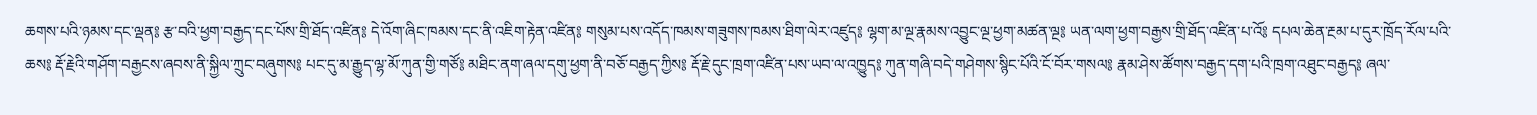ཆགས་པའི་ཉམས་དང་ལྡན༔ རྩ་བའི་ཕྱག་བརྒྱད་དང་པོས་གྲི་ཐོད་འཛིན༔ དེ་འོག་ཞིང་ཁམས་དང་ནི་འཇིག་རྟེན་འཛིན༔ གསུམ་པས་འདོད་ཁམས་གཟུགས་ཁམས་ཐིག་ལེར་འཛུད༔ ལྷག་མ་ལྔ་རྣམས་འབྱུང་ལྔ་ཕྱག་མཚན་ལྔ༔ ཡན་ལག་ཕྱག་བརྒྱས་གྲི་ཐོད་འཛིན་པ་འོ༔ དཔལ་ཆེན་རྔམ་པ་དུར་ཁྲོད་རོལ་པའི་ཆས༔ རྡོ་རྗེའི་གཤོག་བརྒྱངས་ཞབས་ནི་སྐྱིལ་ཀྲུང་བཞུགས༔ པང་དུ་མ་རྒྱུད་ལྷ་མོ་ཀུན་གྱི་གཙོ༔ མཐིང་ནག་ཞལ་དགུ་ཕྱག་ནི་བཅོ་བརྒྱད་ཀྱིས༔ རྡོ་རྗེ་དུང་ཁྲག་འཛིན་པས་ཡབ་ལ་འཁྱུད༔ ཀུན་གཞི་བདེ་གཤེགས་སྙིང་པོའི་ངོ་བོར་གསལ༔ རྣམ་ཤེས་ཚོགས་བརྒྱད་དག་པའི་ཁྲག་འཐུང་བརྒྱད༔ ཞལ་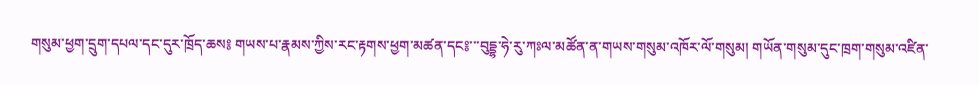གསུམ་ཕྱག་དྲུག་དཔལ་དང་དུར་ཁྲོད་ཆས༔ གཡས་པ་རྣམས་ཀྱིས་རང་རྟགས་ཕྱག་མཚན་དང༔་་་བུདྡྷ་ཧེ་རུ་ཀཿལ་མཚོན་ན་གཡས་གསུམ་འཁོར་ལོ་གསུམ། གཡོན་གསུམ་དུང་ཁྲག་གསུམ་འཛིན་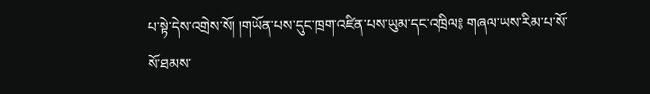པ་སྟེ་དེས་འགྲེས་སོ། །གཡོན་པས་དུང་ཁྲག་འཛིན་པས་ཡུམ་དང་འཁྲིལ༔ གཞལ་ཡས་རིམ་པ་སོ་སོ་ཐམས་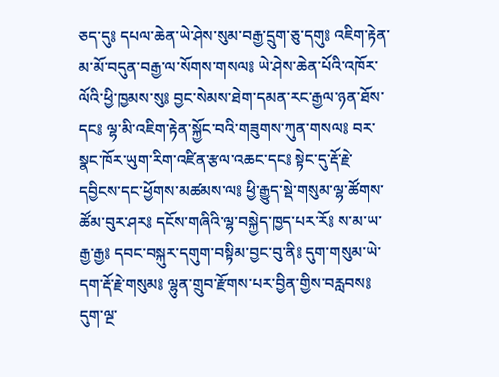ཅད་དུ༔ དཔལ་ཆེན་ཡེ་ཤེས་སུམ་བརྒྱ་དྲུག་ཅུ་དགུ༔ འཇིག་རྟེན་མ་མོ་བདུན་བརྒྱ་ལ་སོགས་གསལ༔ ཡེ་ཤེས་ཆེན་པོའི་འཁོར་ལོའི་ཕྱི་ཁྱམས་སུ༔ བྱང་སེམས་ཐེག་དམན་རང་རྒྱལ་ཉན་ཐོས་དང༔ ལྷ་མི་འཇིག་རྟེན་སྐྱོང་བའི་གཟུགས་ཀུན་གསལ༔ བར་སྣང་ཁོར་ཡུག་རིག་འཛིན་རྩལ་འཆང་དང༔ སྟེང་དུ་རྡོ་རྗེ་དབྱིངས་དང་ཕྱོགས་མཚམས་ལ༔ ཕྱི་རྒྱུད་སྡེ་གསུམ་ལྷ་ཚོགས་ཚོམ་བུར་ཤར༔ དངོས་གཞིའི་ལྷ་བསྐྱེད་ཁྱད་པར་རོ༔ ས་མ་ཡ་རྒྱ་རྒྱ༔ དབང་བསྐུར་དགུག་བསྟིམ་བྱང་བུ་ནི༔ དུག་གསུམ་ཡེ་དག་རྡོ་རྗེ་གསུམ༔ ལྷུན་གྲུབ་རྫོགས་པར་བྱིན་གྱིས་བརླབས༔ དུག་ལྔ་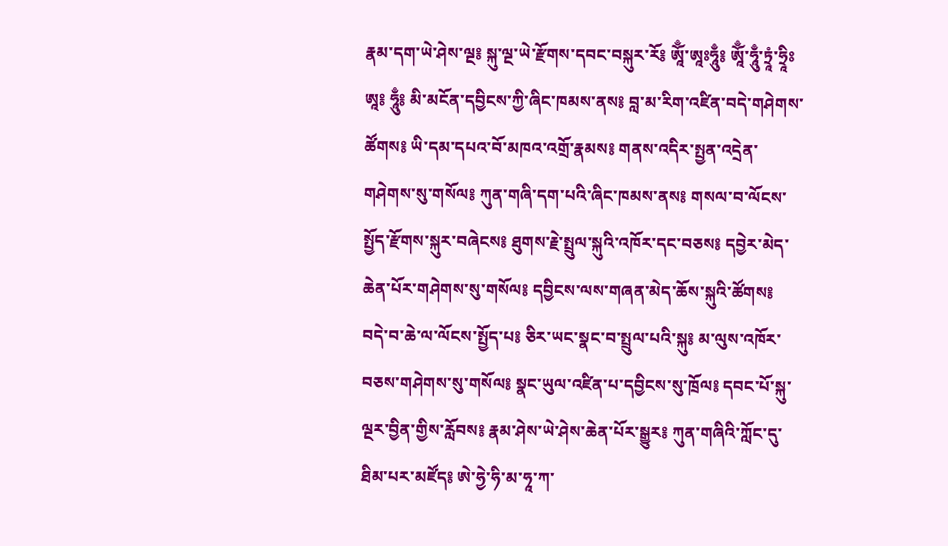རྣམ་དག་ཡེ་ཤེས་ལྔ༔ སྐུ་ལྔ་ཡེ་རྫོགས་དབང་བསྐུར་རོ༔ ཨཱོྃ་ཨཱཿཧཱུྃ༔ ཨཱོྃ་ཧཱུྃ་ཏྲཱཾ་ཧྲཱིཿཨཱ༔ ཧཱུྃ༔ མི་མངོན་དབྱིངས་ཀྱི་ཞིང་ཁམས་ནས༔ བླ་མ་རིག་འཛིན་བདེ་གཤེགས་ཚོགས༔ ཡི་དམ་དཔའ་བོ་མཁའ་འགྲོ་རྣམས༔ གནས་འདིར་སྤྱན་འདྲེན་གཤེགས་སུ་གསོལ༔ ཀུན་གཞི་དག་པའི་ཞིང་ཁམས་ནས༔ གསལ་བ་ལོངས་སྤྱོད་རྫོགས་སྐུར་བཞེངས༔ ཐུགས་རྗེ་སྤྲུལ་སྐུའི་འཁོར་དང་བཅས༔ དབྱེར་མེད་ཆེན་པོར་གཤེགས་སུ་གསོལ༔ དབྱིངས་ལས་གཞན་མེད་ཆོས་སྐུའི་ཚོགས༔ བདེ་བ་ཆེ་ལ་ལོངས་སྤྱོད་པ༔ ཅིར་ཡང་སྣང་བ་སྤྲུལ་པའི་སྐུ༔ མ་ལུས་འཁོར་བཅས་གཤེགས་སུ་གསོལ༔ སྣང་ཡུལ་འཛིན་པ་དབྱིངས་སུ་ཁྲོལ༔ དབང་པོ་སྐུ་ལྔར་བྱིན་གྱིས་རློབས༔ རྣམ་ཤེས་ཡེ་ཤེས་ཆེན་པོར་སྒྱུར༔ ཀུན་གཞིའི་ཀློང་དུ་ཐིམ་པར་མཛོད༔ ཨེ་ཧྱེ་ཧི་མ་ཧཱ་ཀ་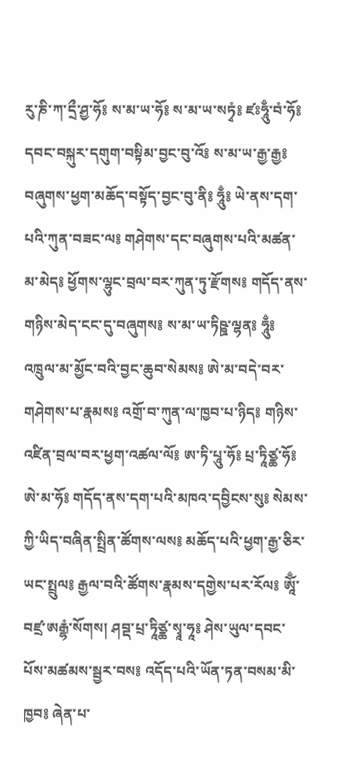རུ་ཎི་ཀ་དྲྀ་ཤྱ་ཧོ༔ ས་མ་ཡ་ཧོ༔ ས་མ་ཡ་སཏྭཾ༔ ཛཿཧཱུྃ་བཾ་ཧོ༔ དབང་བསྐུར་དགུག་བསྟིམ་བྱང་བུ་འོ༔ ས་མ་ཡ་རྒྱ་རྒྱ༔ བཞུགས་ཕྱག་མཆོད་བསྟོད་བྱང་བུ་ནི༔ ཧཱུྃ༔ ཡེ་ནས་དག་པའི་ཀུན་བཟང་ལ༔ གཤེགས་དང་བཞུགས་པའི་མཚན་མ་མེད༔ ཕྱོགས་ལྷུང་བྲལ་བར་ཀུན་ཏུ་རྫོགས༔ གདོད་ནས་གཉིས་མེད་ངང་དུ་བཞུགས༔ ས་མ་ཡ་ཏིཥྛ་ལྷན༔ ཧཱུྃ༔ འཁྲུལ་མ་མྱོང་བའི་བྱང་ཆུབ་སེམས༔ ཨེ་མ་བདེ་བར་གཤེགས་པ་རྣམས༔ འགྲོ་བ་ཀུན་ལ་ཁྱབ་པ་ཉིད༔ གཉིས་འཛིན་བྲལ་བར་ཕྱག་འཚལ་ལོ༔ ཨ་ཏི་པཱུ་ཧོ༔ པྲ་ཏཱིཙྪ་ཧོ༔ ཨེ་མ་ཧོ༔ གདོད་ནས་དག་པའི་མཁའ་དབྱིངས་སུ༔ སེམས་ཀྱི་ཡིད་བཞིན་སྤྲིན་ཚོགས་ལས༔ མཆོད་པའི་ཕྱག་རྒྱ་ཅིར་ཡང་སྤྲུལ༔ རྒྱལ་བའི་ཚོགས་རྣམས་དགྱེས་པར་རོལ༔ ཨཱོྃ་བཛྲ་ཨརྒྷཾ་སོགས། ཤབྡ་པྲ་ཏཱིཙྪ་སྭཱ་ཧཱ༔ ཤེས་ཡུལ་དབང་པོས་མཚམས་སྦྱར་བས༔ འདོད་པའི་ཡོན་ཏན་བསམ་མི་ཁྱབ༔ ཞེན་པ་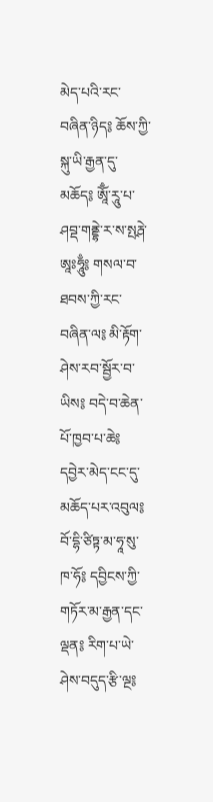མེད་པའི་རང་བཞིན་ཉིད༔ ཆོས་ཀྱི་སྐུ་ཡི་རྒྱན་དུ་མཆོད༔ ཨཱོྃ་རཱུ་པ་ཤབྡ་གནྡྷེ་ར་ས་སྤརྴེ་ཨཱཿཧཱུྃ༔ གསལ་བ་ཐབས་ཀྱི་རང་བཞིན་ལ༔ མི་རྟོག་ཤེས་རབ་སྦྱོར་བ་ཡིས༔ བདེ་བ་ཆེན་པོ་ཁྱབ་པ་ཆེ༔ དབྱེར་མེད་ངང་དུ་མཆོད་པར་འབུལ༔ བོ་དྷི་ཙིཏྟ་མ་ཧཱ་སུ་ཁ་ཧོ༔ དབྱིངས་ཀྱི་གཏོར་མ་རྒྱན་དང་ལྡན༔ རིག་པ་ཡེ་ཤེས་བདུད་རྩི་ལྔ༔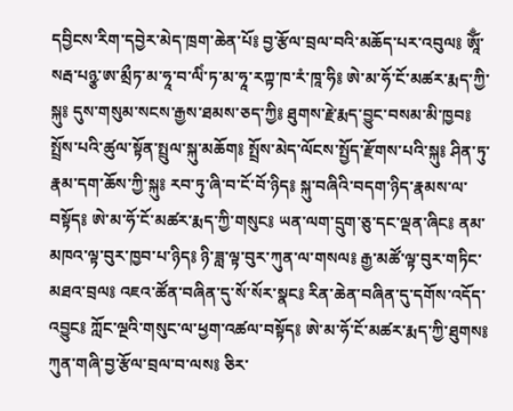དབྱིངས་རིག་དབྱེར་མེད་ཁྲག་ཆེན་པོ༔ བྱ་རྩོལ་བྲལ་བའི་མཆོད་པར་འབུལ༔ ཨཱོྃ་སརྦ་པཉྩ་ཨ་མྲྀཏ་མ་ཧཱ་བ་ལིཾ་ཏ་མ་ཧཱ་རཀྟ་ཁ་རཾ་ཁཱ་ཧི༔ ཨེ་མ་ཧོ་ངོ་མཚར་རྨད་ཀྱི་སྐུ༔ དུས་གསུམ་སངས་རྒྱས་ཐམས་ཅད་ཀྱི༔ ཐུགས་རྗེ་རྨད་བྱུང་བསམ་མི་ཁྱབ༔ སྤྲོས་པའི་ཚུལ་སྟོན་སྤྲུལ་སྐུ་མཆོག༔ སྤྲོས་མེད་ལོངས་སྤྱོད་རྫོགས་པའི་སྐུ༔ ཤིན་ཏུ་རྣམ་དག་ཆོས་ཀྱི་སྐུ༔ རབ་ཏུ་ཞི་བ་ངོ་བོ་ཉིད༔ སྐུ་བཞིའི་བདག་ཉིད་རྣམས་ལ་བསྟོད༔ ཨེ་མ་ཧོ་ངོ་མཚར་རྨད་ཀྱི་གསུང༔ ཡན་ལག་དྲུག་ཅུ་དང་ལྡན་ཞིང༔ ནམ་མཁའ་ལྟ་བུར་ཁྱབ་པ་ཉིད༔ ཉི་ཟླ་ལྟ་བུར་ཀུན་ལ་གསལ༔ རྒྱ་མཚོ་ལྟ་བུར་གཏིང་མཐའ་བྲལ༔ འཇའ་ཚོན་བཞིན་དུ་སོ་སོར་སྣང༔ རིན་ཆེན་བཞིན་དུ་དགོས་འདོད་འབྱུང༔ ཀློང་ལྔའི་གསུང་ལ་ཕྱག་འཚལ་བསྟོད༔ ཨེ་མ་ཧོ་ངོ་མཚར་རྨད་ཀྱི་ཐུགས༔ ཀུན་གཞི་བྱ་རྩོལ་བྲལ་བ་ལས༔ ཅིར་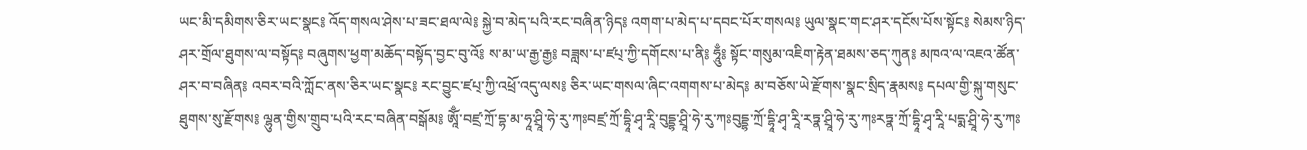ཡང་མི་དམིགས་ཅིར་ཡང་སྣང༔ འོད་གསལ་ཤེས་པ་ཟང་ཐལ་ལེ༔ སྐྱེ་བ་མེད་པའི་རང་བཞིན་ཉིད༔ འགག་པ་མེད་པ་དབང་པོར་གསལ༔ ཡུལ་སྣང་གང་ཤར་དངོས་པོས་སྟོང༔ སེམས་ཉིད་ཤར་གྲོལ་ཐུགས་ལ་བསྟོད༔ བཞུགས་ཕྱག་མཆོད་བསྟོད་བྱང་བུ་འོ༔ ས་མ་ཡ་རྒྱ་རྒྱ༔ བཟླས་པ་ཛཔ྄་ཀྱི་དགོངས་པ་ནི༔ ཧཱུྃ༔ སྟོང་གསུམ་འཇིག་རྟེན་ཐམས་ཅད་ཀུན༔ མཁའ་ལ་འཇའ་ཚོན་ཤར་བ་བཞིན༔ འབར་བའི་ཀློང་ནས་ཅིར་ཡང་སྣང༔ རང་བྱུང་ཛཔ྄་ཀྱི་འཕྲོ་འདུ་ལས༔ ཅིར་ཡང་གསལ་ཞིང་འགགས་པ་མེད༔ མ་བཅོས་ཡེ་རྫོགས་སྣང་སྲིད་རྣམས༔ དཔལ་གྱི་སྐུ་གསུང་ཐུགས་སུ་རྫོགས༔ ལྷུན་གྱིས་གྲུབ་པའི་རང་བཞིན་བསྒོམ༔ ཨཱོྃ་བཛྲ་ཀྲོ་དྷ་མ་ཧཱ་ཤྲཱི་ཧེ་རུ་ཀཿབཛྲ་ཀྲོ་དྷཱི་ཤྭ་རཱི་བུདྡྷ་ཤྲཱི་ཧེ་རུ་ཀཿབུདྡྷ་ཀྲོ་དྷཱི་ཤྭ་རཱི་རཏྣ་ཤྲཱི་ཧེ་རུ་ཀཿརཏྣ་ཀྲོ་དྷཱི་ཤྭ་རཱི་པདྨ་ཤྲཱི་ཧེ་རུ་ཀཿ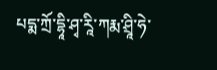པདྨ་ཀྲོ་དྷཱི་ཤྭ་རཱི་ཀརྨ་ཤྲཱི་ཧེ་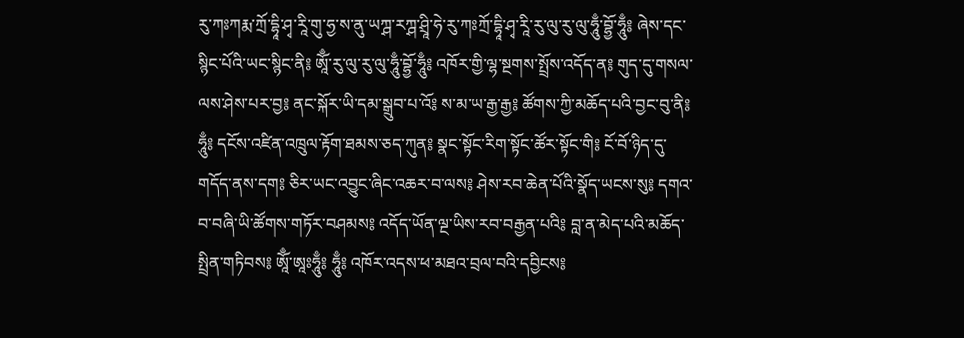རུ་ཀཿཀརྨ་ཀྲོ་དྷཱི་ཤྭ་རཱི་གུ་ཧྱ་ས་ནུ་ཡཀྴ་རཀྴ་ཤྲཱི་ཧེ་རུ་ཀཿཀྲོ་དྷཱི་ཤྭ་རཱི་རུ་ལུ་རུ་ལུ་ཧཱུྃ་བྷྱོ་ཧཱུྃ༔ ཞེས་དང་སྙིང་པོའི་ཡང་སྙིང་ནི༔ ཨཱོྃ་རུ་ལུ་རུ་ལུ་ཧཱུྃ་བྷྱོ་ཧཱུྃ༔ འཁོར་གྱི་ལྷ་སྔགས་སྤྲོས་འདོད་ན༔ གུད་དུ་གསལ་ལས་ཤེས་པར་བྱ༔ ནང་སྐོར་ཡི་དམ་སྒྲུབ་པ་འོ༔ ས་མ་ཡ་རྒྱ་རྒྱ༔ ཚོགས་ཀྱི་མཆོད་པའི་བྱང་བུ་ནི༔ ཧཱུྃ༔ དངོས་འཛིན་འཁྲུལ་རྟོག་ཐམས་ཅད་ཀུན༔ སྣང་སྟོང་རིག་སྟོང་ཚོར་སྟོང་གི༔ ངོ་བོ་ཉིད་དུ་གདོད་ནས་དག༔ ཅིར་ཡང་འབྱུང་ཞིང་འཆར་བ་ལས༔ ཤེས་རབ་ཆེན་པོའི་སྣོད་ཡངས་སུ༔ དགའ་བ་བཞི་ཡི་ཚོགས་གཏོར་བཤམས༔ འདོད་ཡོན་ལྔ་ཡིས་རབ་བརྒྱན་པའི༔ བླ་ན་མེད་པའི་མཆོད་སྤྲིན་གཏིབས༔ ཨཱོྃ་ཨཱཿཧཱུྃ༔ ཧཱུྃ༔ འཁོར་འདས་ཕ་མཐའ་བྲལ་བའི་དབྱིངས༔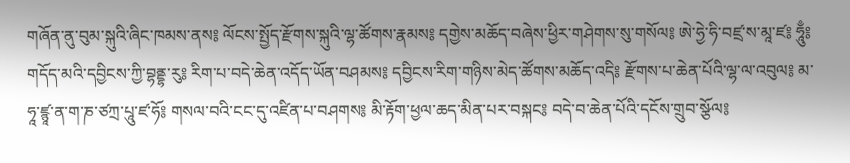གཞོན་ནུ་བུམ་སྐུའི་ཞིང་ཁམས་ནས༔ ལོངས་སྤྱོད་རྫོགས་སྐུའི་ལྷ་ཚོགས་རྣམས༔ དགྱེས་མཆོད་བཞེས་ཕྱིར་གཤེགས་སུ་གསོལ༔ ཨེ་ཧྱེ་ཧི་བཛྲ་ས་མཱ་ཛ༔ ཧཱུྃ༔ གདོད་མའི་དབྱིངས་ཀྱི་བྷནྡྷ་རུ༔ རིག་པ་བདེ་ཆེན་འདོད་ཡོན་བཤམས༔ དབྱིངས་རིག་གཉིས་མེད་ཚོགས་མཆོད་འདི༔ རྫོགས་པ་ཆེན་པོའི་ལྷ་ལ་འབུལ༔ མ་ཧཱ་ཛྙཱ་ན་ག་ཎ་ཙཀྲ་པཱུ་ཛ་ཧོ༔ གསལ་བའི་ངང་དུ་འཛིན་པ་བཤགས༔ མི་རྟོག་ཕྱལ་ཆད་མིན་པར་བསྐང༔ བདེ་བ་ཆེན་པོའི་དངོས་གྲུབ་སྩོལ༔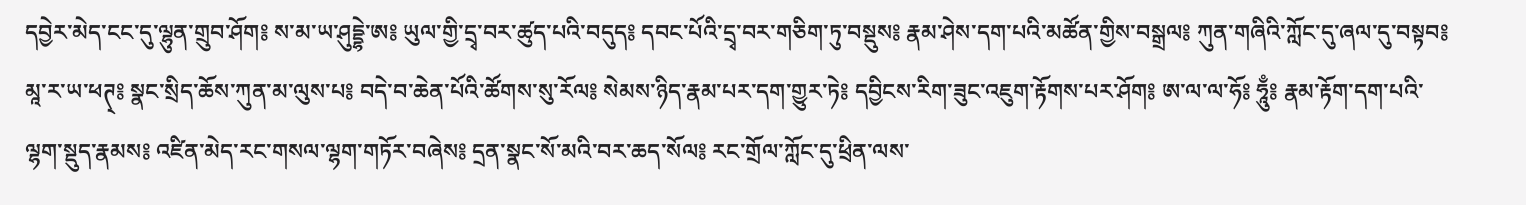དབྱེར་མེད་ངང་དུ་ལྷུན་གྲུབ་ཤོག༔ ས་མ་ཡ་ཤུདྡྷེ་ཨ༔ ཡུལ་གྱི་དྲྭ་བར་ཚུད་པའི་བདུད༔ དབང་པོའི་དྲྭ་བར་གཅིག་ཏུ་བསྡུས༔ རྣམ་ཤེས་དག་པའི་མཚོན་གྱིས་བསྒྲལ༔ ཀུན་གཞིའི་ཀློང་དུ་ཞལ་དུ་བསྟབ༔ མཱ་ར་ཡ་ཕཊ྄༔ སྣང་སྲིད་ཆོས་ཀུན་མ་ལུས་པ༔ བདེ་བ་ཆེན་པོའི་ཚོགས་སུ་རོལ༔ སེམས་ཉིད་རྣམ་པར་དག་གྱུར་ཏེ༔ དབྱིངས་རིག་ཟུང་འཇུག་རྟོགས་པར་ཤོག༔ ཨ་ལ་ལ་ཧོ༔ ཧཱུྃ༔ རྣམ་རྟོག་དག་པའི་ལྷག་སྡུད་རྣམས༔ འཛིན་མེད་རང་གསལ་ལྷག་གཏོར་བཞེས༔ དྲན་སྣང་སོ་མའི་བར་ཆད་སོལ༔ རང་གྲོལ་ཀློང་དུ་ཕྲིན་ལས་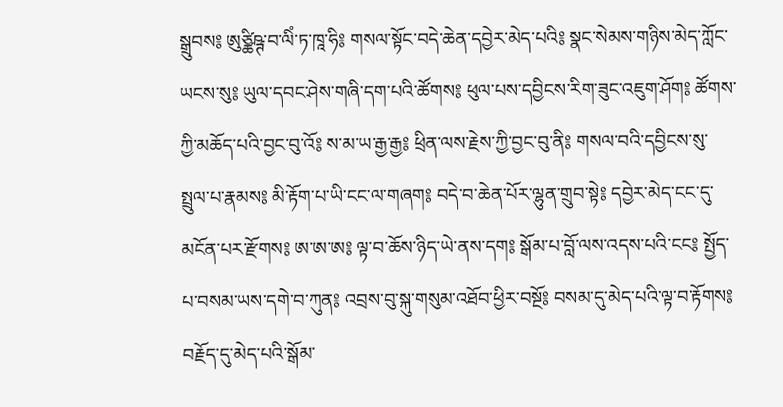སྒྲུབས༔ ཨུཙྪིཥྚ་བ་ལིཾ་ཏ་ཁཱ་ཧི༔ གསལ་སྟོང་བདེ་ཆེན་དབྱེར་མེད་པའི༔ སྣང་སེམས་གཉིས་མེད་ཀློང་ཡངས་སུ༔ ཡུལ་དབང་ཤེས་གཞི་དག་པའི་ཚོགས༔ ཕུལ་པས་དབྱིངས་རིག་ཟུང་འཇུག་ཤོག༔ ཚོགས་ཀྱི་མཆོད་པའི་བྱང་བུ་འོ༔ ས་མ་ཡ་རྒྱ་རྒྱ༔ ཕྲིན་ལས་རྗེས་ཀྱི་བྱང་བུ་ནི༔ གསལ་བའི་དབྱིངས་སུ་སྤྲུལ་པ་རྣམས༔ མི་རྟོག་པ་ཡི་ངང་ལ་གཞག༔ བདེ་བ་ཆེན་པོར་ལྷུན་གྲུབ་སྟེ༔ དབྱེར་མེད་ངང་དུ་མངོན་པར་རྫོགས༔ ཨ་ཨ་ཨ༔ ལྟ་བ་ཆོས་ཉིད་ཡེ་ནས་དག༔ སྒོམ་པ་བློ་ལས་འདས་པའི་ངང༔ སྤྱོད་པ་བསམ་ཡས་དགེ་བ་ཀུན༔ འབྲས་བུ་སྐུ་གསུམ་འཐོབ་ཕྱིར་བསྔོ༔ བསམ་དུ་མེད་པའི་ལྟ་བ་རྟོགས༔ བརྗོད་དུ་མེད་པའི་སྒོམ་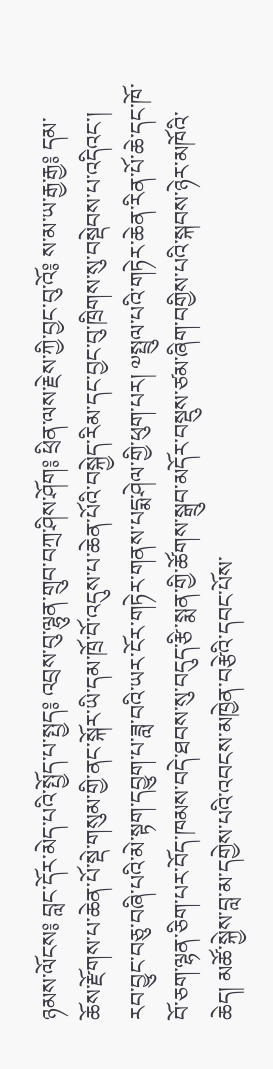ཉམས་ལོངས༔ བླང་དོར་མེད་པའི་སྤྱོད་པ་སྤྱད༔ འབྲས་བུ་ལྷུན་གྲུབ་བཀྲ་ཤིས་ཤོག༔ ཕྲིན་ལས་རྗེས་ཀྱི་བྱང་བུ་འོ༔ ས་མ་ཡ་རྒྱ་རྒྱ༔ དམ་ཆོས་རྫོགས་པ་ཆེན་པོ་སྡེ་གསུམ་གྱི་ནང་སྐོར་ཡི་དམ་ཁྲོ་བོ་འདུས་པ་ཆེན་པོའི་བསྐྱེད་རིམ་དང་བྱང་བུ་ཁྲིགས་སུ་བསྡེབས་པ་འདིའང་། རབ་བྱུང་བཅུ་བཞི་པའི་མེ་སྟག་དབྱུག་པ་ཟླ་བའི་ཡར་ངོར་གཏེར་གནས་པདྨ་ཤེལ་གྱི་ཕུག་པར། ༧སྤྲུལ་པའི་གཏེར་ཆེན་རིན་པོ་ཆེ་དང་ཁོ་བོ་ཅག་ལྷན་ཅིག་པར་བོད་ཁམས་བདེ་ཐབས་སུ་བདུད་རྩི་སྨན་གྱི་ཚོགས་སྒྲུབ་མདོར་བསྡུས་ཙམ་ཞིག་བགྱིས་པའི་སྐབས་ཉེར་མཁོའི་ཆེད། མཚོ་སྐྱེས་བླ་མ་དགྱེས་པའི་འབངས་མཁྱེན་བརྩེའི་དབང་པོས་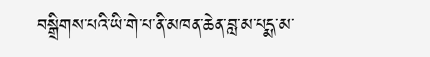བསྒྲིགས་པའི་ཡི་གེ་པ་ནི་མཁན་ཆེན་བླ་མ་པདྨ་མ་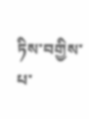ཏིས་བགྱིས་པ་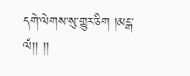དགེ་ལེགས་སུ་གྱུར་ཅིག །མངྒ་ལཾ།། །།